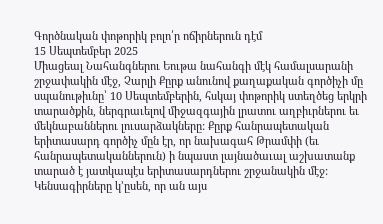Գործնական փոթորիկ բոլո՛ր ոճիրներուն դէմ
15 Սեպտեմբեր 2025
Միացեալ Նահանգներու Եութա նահանգի մէկ համալսարանի շրջափակին մէջ, Չարլի Քըրք անունով քաղաքական գործիչի մը սպանութիւնը՝ 10 Սեպտեմբերին, հսկայ փոթորիկ ստեղծեց երկրի տարածքին, ներգրաւելով միջազգային լրատու աղբիւրներու եւ մեկնաբաններու լուսարձակները: Քըրք հանրապետական երիտասարդ գործիչ մըն էր, որ նախագահ Թրամփի (եւ հանրապետականներուն) ի նպաստ լայնածաւալ աշխատանք տարած է յատկապէս երիտասարդներու շրջանակին մէջ: Կենսագիրները կ’ըսեն, որ ան այս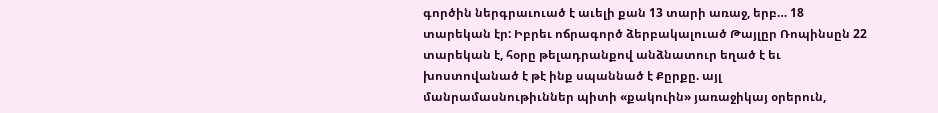գործին ներգրաւուած է աւելի քան 13 տարի առաջ, երբ… 18 տարեկան էր: Իբրեւ ոճրագործ ձերբակալուած Թայլըր Ռոպինսըն 22 տարեկան է, հօրը թելադրանքով անձնատուր եղած է եւ խոստովանած է թէ ինք սպաննած է Քըրքը. այլ մանրամասնութիւններ պիտի «քակուին» յառաջիկայ օրերուն,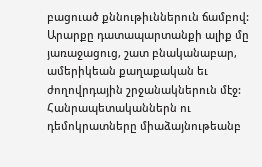բացուած քննութիւններուն ճամբով:
Արարքը դատապարտանքի ալիք մը յառաջացուց, շատ բնականաբար, ամերիկեան քաղաքական եւ ժողովրդային շրջանակներուն մէջ: Հանրապետականներն ու դեմոկրատները միաձայնութեանբ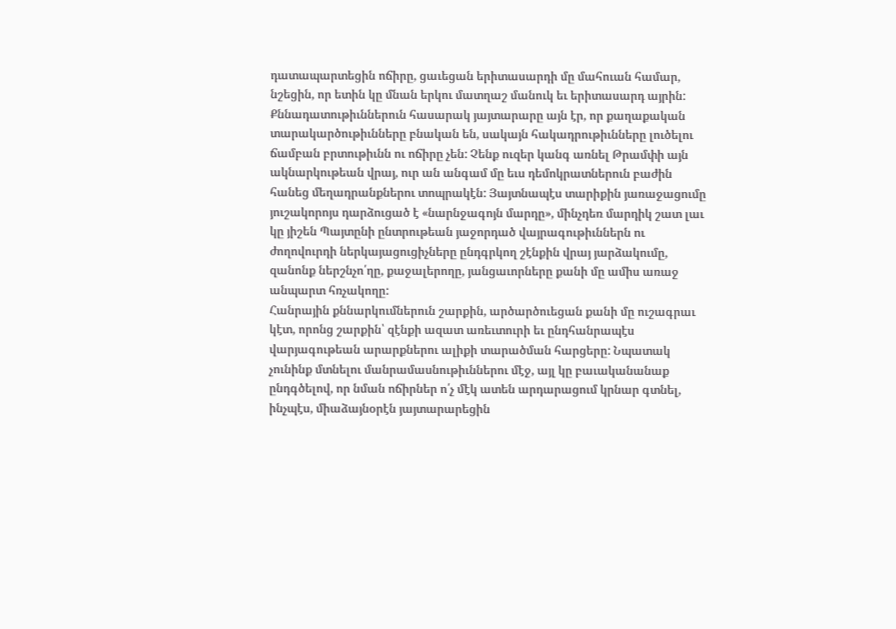դատապարտեցին ոճիրը, ցաւեցան երիտասարդի մը մահուան համար, նշեցին, որ ետին կը մնան երկու մատղաշ մանուկ եւ երիտասարդ այրին: Քննադատութիւններուն հասարակ յայտարարը այն էր, որ քաղաքական տարակարծութիւնները բնական են, սակայն հակադրութիւնները լուծելու ճամբան բրտութիւնն ու ոճիրը չեն: Չենք ուզեր կանգ առնել Թրամփի այն ակնարկութեան վրայ, ուր ան անգամ մը եւս դեմոկրատներուն բաժին հանեց մեղադրանքներու տոպրակէն: Յայտնապէս տարիքին յառաջացումը յուշակորոյս դարձուցած է «նարնջագոյն մարդը», մինչդեռ մարդիկ շատ լաւ կը յիշեն Պայտընի ընտրութեան յաջորդած վայրագութիւններն ու ժողովուրդի ներկայացուցիչները ընդգրկող շէնքին վրայ յարձակումը, զանոնք ներշնչո՛ղը, քաջալերողը, յանցաւորները քանի մը ամիս առաջ անպարտ հռչակողը:
Հանրային քննարկումներուն շարքին, արծարծուեցան քանի մը ուշագրաւ կէտ, որոնց շարքին՝ զէնքի ազատ առեւտուրի եւ ընդհանրապէս վարյագութեան արարքներու ալիքի տարածման հարցերը: Նպատակ չունինք մտնելու մանրամասնութիւններու մէջ, այլ կը բաւականանաք ընդգծելով, որ նման ոճիրներ ո՛չ մէկ ատեն արդարացում կրնար գտնել, ինչպէս, միաձայնօրէն յայտարարեցին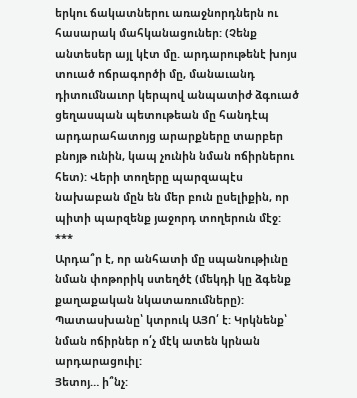երկու ճակատներու առաջնորդներն ու հասարակ մահկանացուներ: (Չենք անտեսեր այլ կէտ մը. արդարութենէ խոյս տուած ոճրագործի մը, մանաւանդ դիտումնաւոր կերպով անպատիժ ձգուած ցեղասպան պետութեան մը հանդէպ արդարահատոյց արարքները տարբեր բնոյթ ունին, կապ չունին նման ոճիրներու հետ): Վերի տողերը պարզապէս նախաբան մըն են մեր բուն ըսելիքին, որ պիտի պարզենք յաջորդ տողերուն մէջ:
***
Արդա՞ր է, որ անհատի մը սպանութիւնը նման փոթորիկ ստեղծէ (մեկդի կը ձգենք քաղաքական նկատառումները): Պատասխանը՝ կտրուկ ԱՅՈ՛ է: Կրկնենք՝ նման ոճիրներ ո՛չ մէկ ատեն կրնան արդարացուիլ:
Յետոյ… ի՞նչ: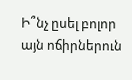Ի՞նչ ըսել բոլոր այն ոճիրներուն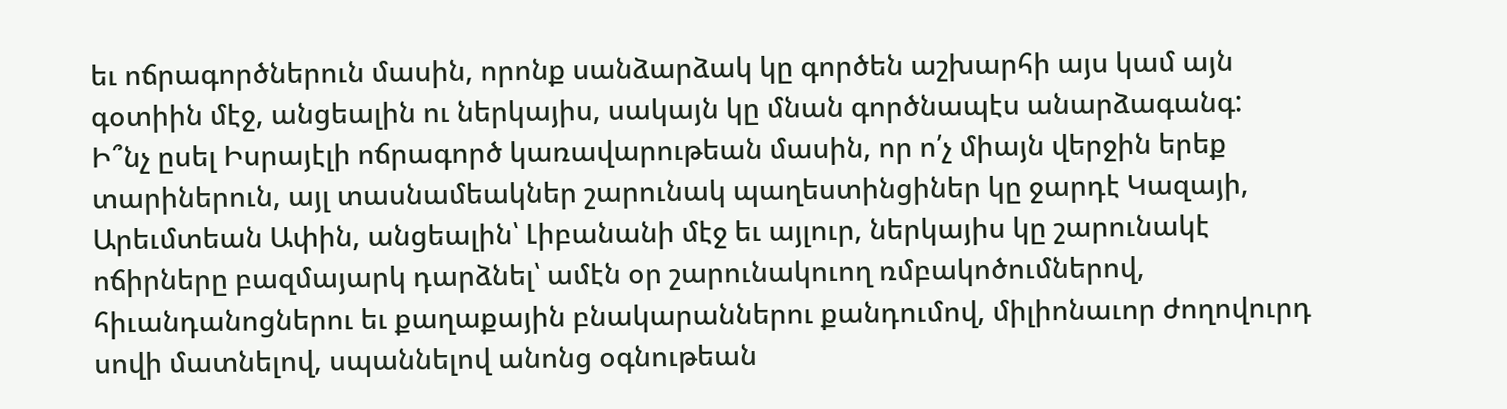եւ ոճրագործներուն մասին, որոնք սանձարձակ կը գործեն աշխարհի այս կամ այն գօտիին մէջ, անցեալին ու ներկայիս, սակայն կը մնան գործնապէս անարձագանգ:
Ի՞նչ ըսել Իսրայէլի ոճրագործ կառավարութեան մասին, որ ո՛չ միայն վերջին երեք տարիներուն, այլ տասնամեակներ շարունակ պաղեստինցիներ կը ջարդէ Կազայի, Արեւմտեան Ափին, անցեալին՝ Լիբանանի մէջ եւ այլուր, ներկայիս կը շարունակէ ոճիրները բազմայարկ դարձնել՝ ամէն օր շարունակուող ռմբակոծումներով, հիւանդանոցներու եւ քաղաքային բնակարաններու քանդումով, միլիոնաւոր ժողովուրդ սովի մատնելով, սպաննելով անոնց օգնութեան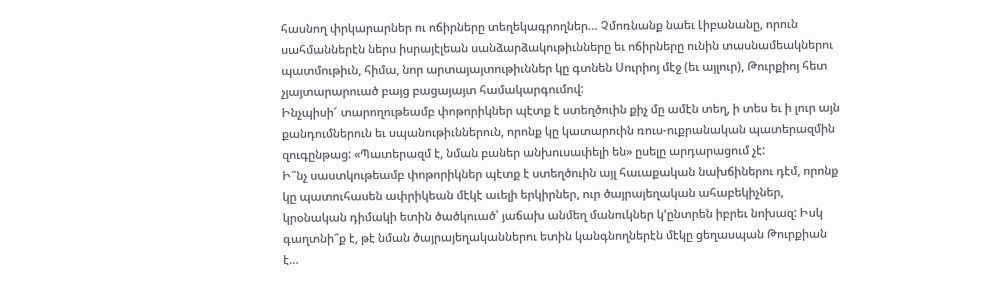հասնող փրկարարներ ու ոճիրները տեղեկագրողներ… Չմոռնանք նաեւ Լիբանանը, որուն սահմաններէն ներս իսրայէլեան սանձարձակութիւնները եւ ոճիրները ունին տասնամեակներու պատմութիւն, հիմա, նոր արտայայտութիւններ կը գտնեն Սուրիոյ մէջ (եւ այլուր), Թուրքիոյ հետ չյայտարարուած բայց բացայայտ համակարգումով:
Ինչպիսի՜ տարողութեամբ փոթորիկներ պէտք է ստեղծուին քիչ մը ամէն տեղ, ի տես եւ ի լուր այն քանդումներուն եւ սպանութիւններուն, որոնք կը կատարուին ռուս-ուքրանական պատերազմին զուգընթաց: «Պատերազմ է, նման բաներ անխուսափելի են» ըսելը արդարացում չէ:
Ի՞նչ սաստկութեամբ փոթորիկներ պէտք է ստեղծուին այլ հաւաքական նախճիներու դէմ, որոնք կը պատուհասեն ափրիկեան մէկէ աւելի երկիրներ, ուր ծայրայեղական ահաբեկիչներ, կրօնական դիմակի ետին ծածկուած՝ յաճախ անմեղ մանուկներ կ’ընտրեն իբրեւ նոխազ: Իսկ գաղտնի՞ք է, թէ նման ծայրայեղականներու ետին կանգնողներէն մէկը ցեղասպան Թուրքիան է…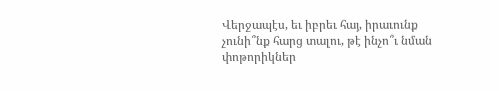Վերջապէս, եւ իբրեւ հայ, իրաւունք չունի՞նք հարց տալու, թէ ինչո՞ւ նման փոթորիկներ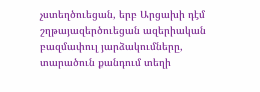չստեղծուեցան, երբ Արցախի դէմ շղթայազերծուեցան ազերիական բազմափուլ յարձակումները, տարածուն քանդում տեղի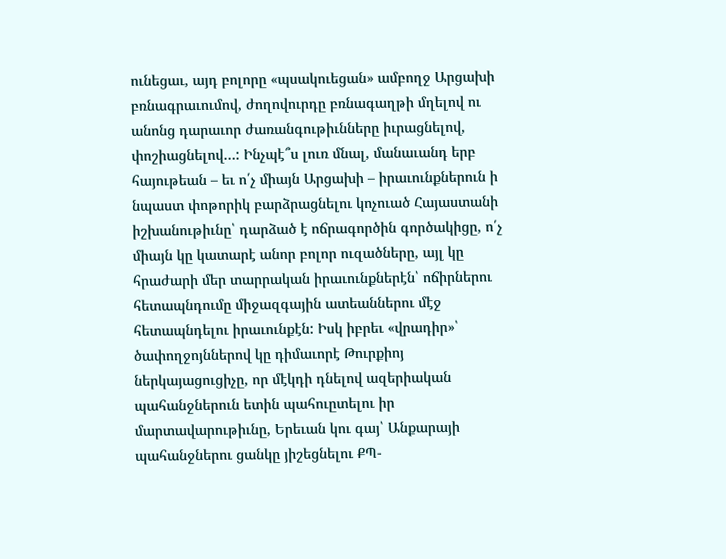ունեցաւ, այդ բոլորը «պսակուեցան» ամբողջ Արցախի բռնագրաւումով, ժողովուրդը բռնագաղթի մղելով ու անոնց դարաւոր ժառանգութիւնները իւրացնելով, փոշիացնելով…: Ինչպէ՞ս լուռ մնալ, մանաւանդ երբ հայութեան – եւ ո՛չ միայն Արցախի – իրաւունքներուն ի նպաստ փոթորիկ բարձրացնելու կոչուած Հայաստանի իշխանութիւնը՝ դարձած է ոճրագործին գործակիցը, ո՛չ միայն կը կատարէ անոր բոլոր ուզածները, այլ կը հրաժարի մեր տարրական իրաւունքներէն՝ ոճիրներու հետապնդումը միջազգային ատեաններու մէջ հետապնդելու իրաւունքէն: Իսկ իբրեւ «վրադիր»՝ ծափողջոյններով կը դիմաւորէ Թուրքիոյ ներկայացուցիչը, որ մէկդի դնելով ազերիական պահանջներուն ետին պահուըտելու իր մարտավարութիւնը, Երեւան կու գայ՝ Անքարայի պահանջներու ցանկը յիշեցնելու ՔՊ-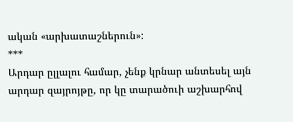ական «արխատաշներուն»:
***
Արդար ըլլալու համար, չենք կրնար անտեսել այն արդար զայրոյթը, որ կը տարածուի աշխարհով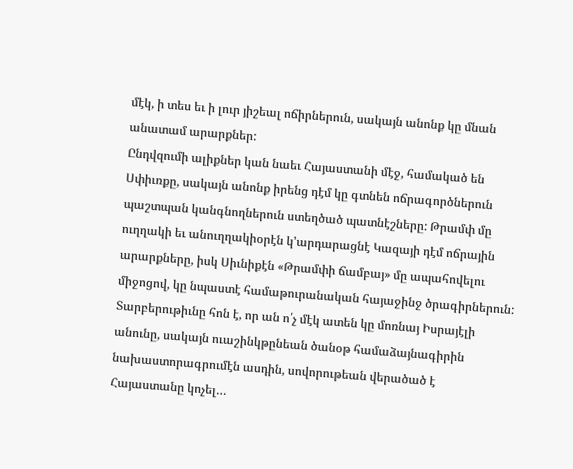մէկ, ի տես եւ ի լուր յիշեալ ոճիրներուն, սակայն անոնք կը մնան անատամ արարքներ:
Ընդվզումի ալիքներ կան նաեւ Հայաստանի մէջ, համակած են Սփիւռքը, սակայն անոնք իրենց դէմ կը գտնեն ոճրագործներուն պաշտպան կանգնողներուն ստեղծած պատնէշները: Թրամփ մը ուղղակի եւ անուղղակիօրէն կ’արդարացնէ Կազայի դէմ ոճրային արարքները, իսկ Սիւնիքէն «Թրամփի ճամբայ» մը ապահովելու միջոցով, կը նպաստէ համաթուրանական հայաջինջ ծրագիրներուն: Տարբերութիւնը հոն է, որ ան ո՛չ մէկ ատեն կը մոռնայ Իսրայէլի անունը, սակայն ուաշինկթընեան ծանօթ համաձայնագիրին նախաստորագրումէն ասդին, սովորութեան վերածած է Հայաստանը կոչել…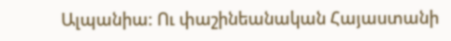Ալպանիա: Ու փաշինեանական Հայաստանի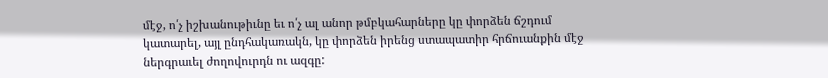մէջ, ո՛չ իշխանութիւնը եւ ո՛չ ալ անոր թմբկահարները կը փորձեն ճշդում կատարել, այլ ընդհակառակն, կը փորձեն իրենց ստապատիր հրճուանքին մէջ ներգրաւել ժողովուրդն ու ազգը: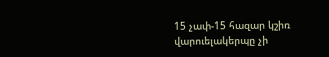15 չափ-15 հազար կշիռ վարուելակերպը չի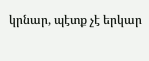կրնար, պէտք չէ երկար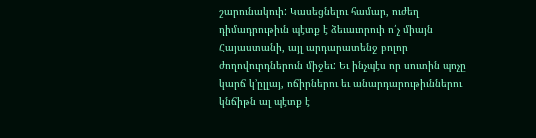շարունակուի: Կասեցնելու համար, ուժեղ դիմադրութիւն պէտք է ձեւաւորուի ո՛չ միայն Հայաստանի, այլ արդարատենջ բոլոր ժողովուրդներուն միջեւ: Եւ ինչպէս որ սուտին պոչը կարճ կ’ըլլայ, ոճիրներու եւ անարդարութիւններու կնճիթն ալ պէտք է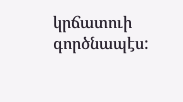կրճատուի գործնապէս: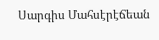Սարգիս Մահսէրէճեան